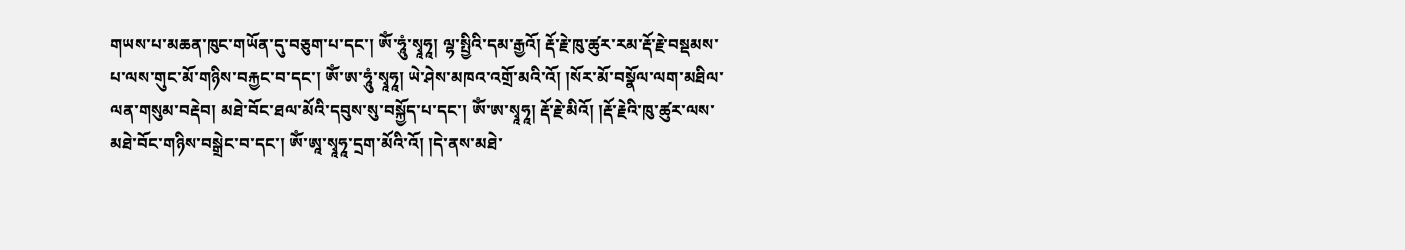གཡས་པ་མཆན་ཁུང་གཡོན་དུ་བཅུག་པ་དང་། ཨོཾ་ཧཱུཾ་སྭཱཧཱ། ལྷ་སྤྱིའི་དམ་རྒྱའོ། རྡོ་རྗེ་ཁུ་ཚུར་རམ་རྡོ་རྗེ་བསྡམས་པ་ལས་གུང་མོ་གཉིས་བརྐྱང་བ་དང་། ཨོཾ་ཨ་ཧཱུཾ་སྭཱཧཱ། ཡེ་ཤེས་མཁའ་འགྲོ་མའི་འོ། །སོར་མོ་བསྣོལ་ལག་མཐིལ་ལན་གསུམ་བརྡེབ། མཐེ་བོང་ཐལ་མོའི་དབུས་སུ་བསྐྱོད་པ་དང་། ཨོཾ་ཨ་སྭཱཧཱ། རྡོ་རྗེ་མིའོ། །རྡོ་རྗེའི་ཁུ་ཚུར་ལས་མཐེ་བོང་གཉིས་བསྒྲེང་བ་དང་། ཨོཾ་ཨཱ་སྭཱཧཱ་དྲག་མོའི་འོ། །དེ་ནས་མཐེ་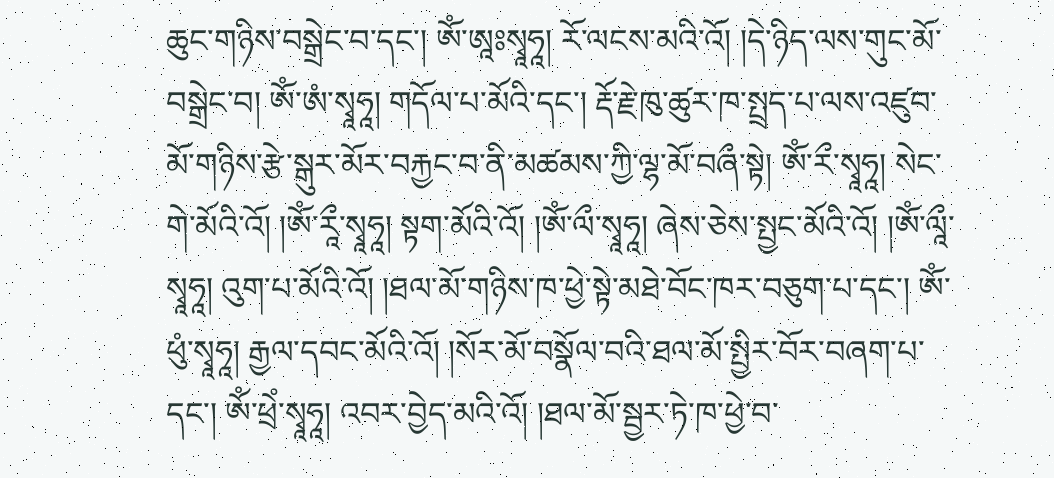ཆུང་གཉིས་བསྒྲེང་བ་དང་། ཨོཾ་ཨཱཿསྭཱཧཱ། རོ་ལངས་མའི་འོ། །དེ་ཉིད་ལས་གུང་མོ་བསྒྲེང་བ། ཨོཾ་ཨཾ་སྭཱཧཱ། གདོལ་པ་མོའི་དང་། རྡོ་རྗེ་ཁུ་ཚུར་ཁ་སྤྲད་པ་ལས་འཛུབ་མོ་གཉིས་རྩེ་སྒུར་མོར་བརྐྱང་བ་ནི་མཚམས་ཀྱི་ལྷ་མོ་བཞྀ་སྟེ། ཨོཾ་རྀ་སྭཱཧཱ། སེང་གེ་མོའི་འོ། །ཨོཾ་རཱྀ་སྭཱཧཱ། སྟག་མོའི་འོ། །ཨོཾ་ལྀ་སྭཱཧཱ། ཞེས་ཅེས་སྤྱང་མོའི་འོ། །ཨོཾ་ལཱྀ་སྭཱཧཱ། འུག་པ་མོའི་འོ། །ཐལ་མོ་གཉིས་ཁ་ཕྱེ་སྟེ་མཐེ་བོང་ཁར་བཅུག་པ་དང་། ཨོཾ་ཕུཾ་སྭཱཧཱ། རྒྱལ་དབང་མོའི་འོ། །སོར་མོ་བསྣོལ་བའི་ཐལ་མོ་སྤྱིར་བོར་བཞག་པ་དང་། ཨོཾ་ཕྲེཾ་སྭཱཧཱ། འབར་བྱེད་མའི་འོ། །ཐལ་མོ་སྦྱར་ཏེ་ཁ་ཕྱེ་བ་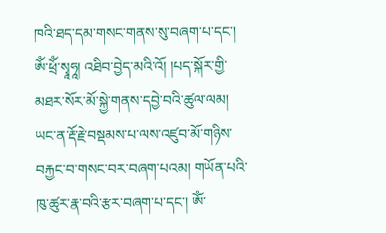ཁའི་ཐད་དམ་གསང་གནས་སུ་བཞག་པ་དང་། ཨོཾ་ཕྲོཾ་སྭཱཧཱ། འཐིབ་བྱེད་མའི་འོ། །པད་སྐོར་གྱི་མཐར་སོར་མོ་སྐྱེ་གནས་དབྱེ་བའི་ཚུལ་ལམ། ཡང་ན་རྡོ་རྗེ་བསྡམས་པ་ལས་འཛུབ་མོ་གཉིས་བརྐྱང་བ་གསང་བར་བཞག་པའམ། གཡོན་པའི་ཁུ་ཚུར་རྣ་བའི་རྩར་བཞག་པ་དང་། ཨོཾ་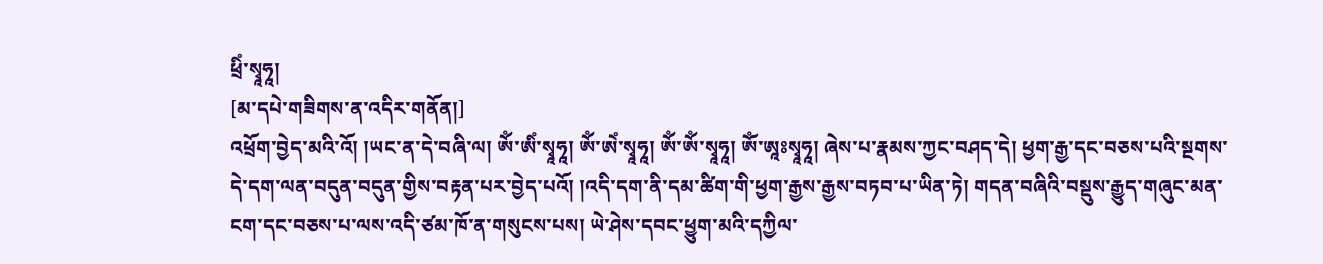ཕྲིཾ་སྭཱཧཱ།
[མ་དཔེ་གཟིགས་ན་འདིར་གནོན།]
འཕྲོག་བྱེད་མའི་འོ། །ཡང་ན་དེ་བཞི་ལ། ཨོཾ་ཨིཾ་སྭཱཧཱ། ཨོཾ་ཨེཾ་སྭཱཧཱ། ཨོཾ་ཨོཾ་སྭཱཧཱ། ཨོཾ་ཨཱཿསྭཱཧཱ། ཞེས་པ་རྣམས་ཀྱང་བཤད་དེ། ཕྱག་རྒྱ་དང་བཅས་པའི་སྔགས་དེ་དག་ལན་བདུན་བདུན་གྱིས་བརྟན་པར་བྱེད་པའོ། །འདི་དག་ནི་དམ་ཚིག་གི་ཕྱག་རྒྱས་རྒྱས་བཏབ་པ་ཡིན་ཏེ། གདན་བཞིའི་བསྡུས་རྒྱུད་གཞུང་མན་ངག་དང་བཅས་པ་ལས་འདི་ཙམ་ཁོ་ན་གསུངས་པས། ཡེ་ཤེས་དབང་ཕྱུག་མའི་དཀྱིལ་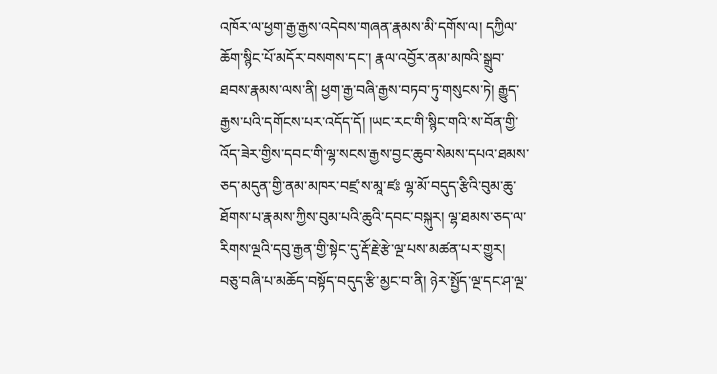འཁོར་ལ་ཕྱག་རྒྱ་རྒྱས་འདེབས་གཞན་རྣམས་མི་དགོས་ལ། དཀྱིལ་ཆོག་སྙིང་པོ་མདོར་བསགས་དང་། རྣལ་འབྱོར་ནམ་མཁའི་སྒྲུབ་ཐབས་རྣམས་ལས་ནི། ཕྱག་རྒྱ་བཞི་རྒྱས་བཏབ་ཏུ་གསུངས་ཏེ། རྒྱུད་རྒྱས་པའི་དགོངས་པར་འདོད་དོ། །ཡང་རང་གི་སྙིང་གའི་ས་བོན་གྱི་འོད་ཟེར་གྱིས་དབང་གི་ལྷ་སངས་རྒྱས་བྱང་ཆུབ་སེམས་དཔའ་ཐམས་ཅད་མདུན་གྱི་ནམ་མཁར་བཛྲ་ས་མཱ་ཛཿ ལྷ་མོ་བདུད་རྩིའི་བུམ་ཆུ་ཐོགས་པ་རྣམས་ཀྱིས་བུམ་པའི་ཆུའི་དབང་བསྐུར། ལྷ་ཐམས་ཅད་ལ་རིགས་ལྔའི་དབུ་རྒྱན་གྱི་སྟེང་དུ་རྡོ་རྗེ་རྩེ་ལྔ་པས་མཚན་པར་གྱུར། བཅུ་བཞི་པ་མཆོད་བསྟོད་བདུད་རྩི་མྱང་བ་ནི། ཉེར་སྤྱོད་ལྔ་དང་ཤ་ལྔ་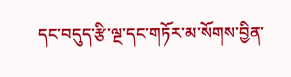དང་བདུད་རྩི་ལྔ་དང་གཏོར་མ་སོགས་བྱིན་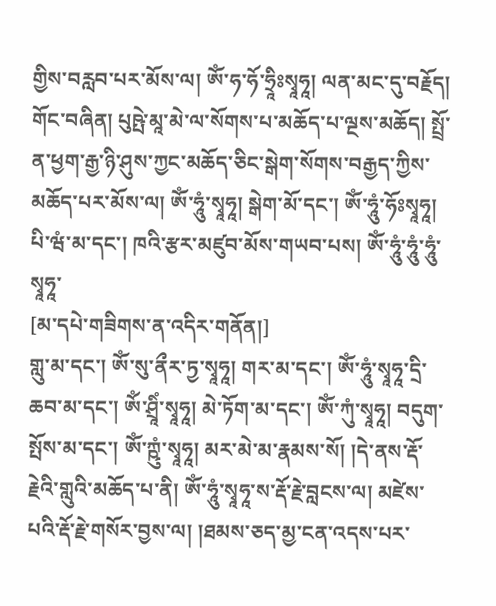གྱིས་བརླབ་པར་མོས་ལ། ཨོཾ་ཧ་ཧོ་ཧྲཱིཿསྭཱཧཱ། ལན་མང་དུ་བརྗོད། གོང་བཞིན། པུཥྤེ་མཱ་མེ་ལ་སོགས་པ་མཆོད་པ་ལྔས་མཆོད། སྤྲོ་ན་ཕྱག་རྒྱ་ཉི་ཤུས་ཀྱང་མཆོད་ཅིང་སྒེག་སོགས་བརྒྱད་ཀྱིས་མཆོད་པར་མོས་ལ། ཨོཾ་ཧཱུཾ་སྭཱཧཱ། སྒེག་མོ་དང་། ཨོཾ་ཧཱུཾ་ཧོཿསྭཱཧཱ། པི་ཝཾ་མ་དང་། ཁའི་རྩར་མཛུབ་མོས་གཡབ་པས། ཨོཾ་ཧཱུཾ་ཧཱུཾ་ཧཱུཾ་སྭཱཧཱ་
[མ་དཔེ་གཟིགས་ན་འདིར་གནོན།]
གླུ་མ་དང་། ཨོཾ་སུ་ནྀར་ཏྱ་སྭཱཧཱ། གར་མ་དང་། ཨོཾ་ཧཱུཾ་སྭཱཧཱ་དྲི་ཆབ་མ་དང་། ཨོཾ་ཤྲཱིཾ་སྭཱཧཱ། མེ་ཏོག་མ་དང་། ཨོཾ་ཀུཾ་སྭཱཧཱ། བདུག་སྤོས་མ་དང་། ཨོཾ་ཀྵུཾ་སྭཱཧཱ། མར་མེ་མ་རྣམས་སོ། །དེ་ནས་རྡོ་རྗེའི་གླུའི་མཆོད་པ་ནི། ཨོཾ་ཧཱུཾ་སྭཱཧཱ་ས་རྡོ་རྗེ་བླངས་ལ། མཛེས་པའི་རྡོ་རྗེ་གསོར་བྱས་ལ། །ཐམས་ཅད་མྱ་ངན་འདས་པར་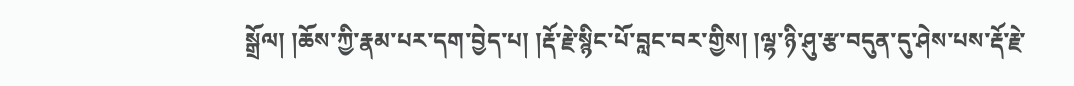སྒྲོལ། །ཆོས་ཀྱི་རྣམ་པར་དག་བྱེད་པ། །རྡོ་རྗེ་སྙིང་པོ་བླང་བར་གྱིས། །ལྷ་ཉི་ཤུ་རྩ་བདུན་དུ་ཤེས་པས་རྡོ་རྗེ་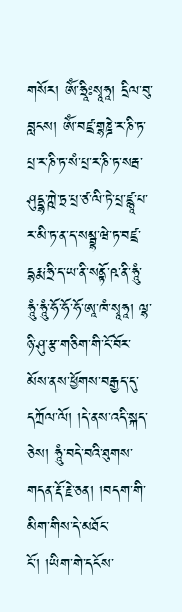གསོར། ཨོཾ་ཧྲཱིཿསྭཱཧཱ། དྲིལ་བུ་བླངས། ཨོཾ་བཛྲ་གྷཎྜེ་ར་ཎི་ཏ་པྲ་ར་ཎི་ཏ་སཾ་པྲ་ར་ཎི་ཏ་སརྦ་ཤུདྡྷ་ཀྵེ་ཏྲ་པྲ་ཙ་ལི་ཏེ་པྲ་ཛྙཱ་པ་ར་མི་ཏ་ན་ད་སམྦྷ་ཝེ་ཏ་བཛྲ་དྷརྨ་ཧྲི་ད་ཡ་ནི་སནྟོ་ཥ་ནི་ཧཱུཾ་ཧཱུཾ་ཧཱུཾ་ཧོ་ཧོ་ཧོ་ཨཱ་ཁཾ་སྭཱཧཱ། ལྷ་ཉི་ཤུ་རྩ་གཅིག་གི་ངོ་བོར་མོས་ནས་ཕྱོགས་བརྒྱད་དུ་དཀྲོལ་ལོ། །དེ་ནས་འདི་སྐད་ཅེས། ཧཱུཾ་བདེ་བའི་ཐུགས་གདན་རྡོ་རྗེ་ཅན། །བདག་གི་མིག་གིས་དེ་མཐོང་ངོ་། །ཡིག་གེ་དངོས་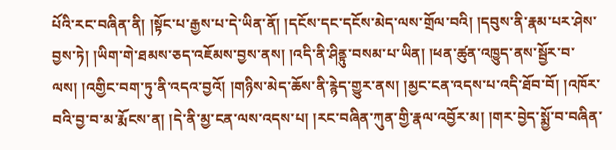པོའི་རང་བཞིན་ནི། །སྟོང་པ་རྒྱས་པ་དེ་ཡིན་ནོ། །དངོས་དང་དངོས་མེད་ལས་གྲོལ་བའི། །དབུས་ནི་རྣམ་པར་ཤེས་བྱས་ཏེ། །ཡིག་གེ་ཐམས་ཅད་འཇོམས་བྱས་ནས། །འདི་ནི་ཤིནྟུ་བསམ་པ་ཡིན། །ཕན་ཚུན་འཁྱུད་ནས་སྦྱོར་བ་ལས། །འགྱིང་བག་ཏུ་ནི་འདའ་བྱའོ། །གཉིས་མེད་ཆོས་ནི་རྙེད་གྱུར་ནས། །མྱང་ངན་འདས་པ་འདི་ཐོབ་བོ། །འཁོར་བའི་བྱ་བ་མ་རྨོངས་ན། །དེ་ནི་མྱ་ངན་ལས་འདས་པ། །རང་བཞིན་ཀུན་གྱི་རྣལ་འབྱོར་མ། །གར་བྱེད་སྨྱོ་བ་བཞིན་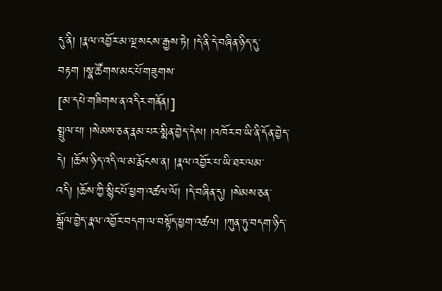དུ་ནི། །རྣལ་འབྱོར་མ་ལྔ་སངས་རྒྱས་ཏེ། །དེ་ནི་དེ་བཞིན་ཉིད་དུ་བརྟག །སྣ་ཚོགས་མང་པོ་གཟུགས་
[མ་དཔེ་གཟིགས་ན་འདིར་གནོན།]
སྤྲུལ་པ། །སེམས་ཅན་རྣམ་པར་སྨིན་བྱེད་དེས། །འཁོར་བ་ཡི་ནི་དོན་བྱེད་དེ། །ཆོས་ཉིད་འདི་ལ་མ་རྨོངས་ན། །རྣལ་འབྱོར་པ་ཡི་ཐར་ལམ་འདི། །ཆོས་ཀྱི་སྙིང་པོ་ཕྱག་འཚལ་ལོ། །དེ་བཞིན་དུ། །སེམས་ཅན་སྒྲོལ་བྱེད་རྣལ་འབྱོར་བདག་ལ་བསྟོད་ཕྱག་འཚལ། །ཀུན་ཏུ་བདག་ཉིད་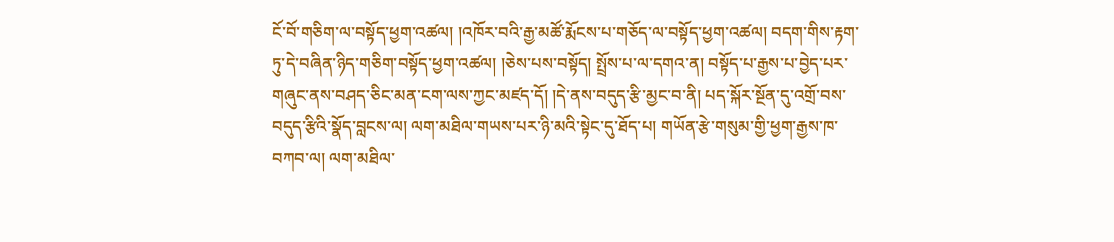ངོ་བོ་གཅིག་ལ་བསྟོད་ཕྱག་འཚལ། །འཁོར་བའི་རྒྱ་མཚོ་རྨོངས་པ་གཅོད་ལ་བསྟོད་ཕྱག་འཚལ། བདག་གིས་རྟག་ཏུ་དེ་བཞིན་ཉིད་གཅིག་བསྟོད་ཕྱག་འཚལ། །ཅེས་པས་བསྟོད། སྤྲོས་པ་ལ་དགའ་ན། བསྟོད་པ་རྒྱས་པ་བྱེད་པར་གཞུང་ནས་བཤད་ཅིང་མན་ངག་ལས་ཀྱང་མཛད་དོ། །དེ་ནས་བདུད་རྩི་མྱང་བ་ནི། པད་སྐོར་སྔོན་དུ་འགྲོ་བས་བདུད་རྩིའི་སྣོད་བླངས་ལ། ལག་མཐིལ་གཡས་པར་ཉི་མའི་སྟེང་དུ་ཐོད་པ། གཡོན་རྩེ་གསུམ་གྱི་ཕྱག་རྒྱས་ཁ་བཀབ་ལ། ལག་མཐིལ་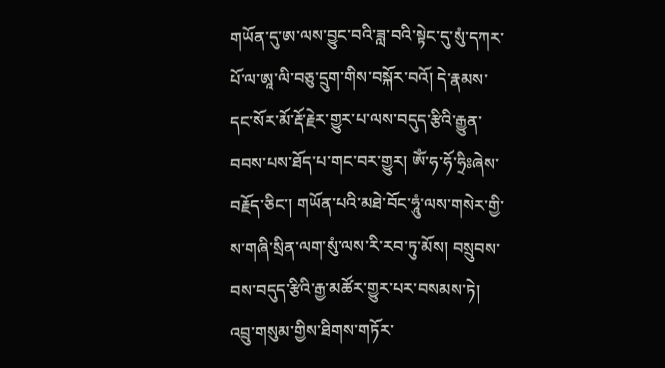གཡོན་དུ་ཨ་ལས་བྱུང་བའི་ཟླ་བའི་སྟེང་དུ་སུཾ་དཀར་པོ་ལ་ཨཱ་ལི་བཅུ་དྲུག་གིས་བསྐོར་བའོ། དེ་རྣམས་དང་སོར་མོ་རྡོ་རྗེར་གྱུར་པ་ལས་བདུད་རྩིའི་རྒྱུན་བབས་པས་ཐོད་པ་གང་བར་གྱུར། ཨོཾ་ཧ་ཧོ་ཧྲིཿཞེས་བརྗོད་ཅིང་། གཡོན་པའི་མཐེ་བོང་ཧཱུཾ་ལས་གསེར་གྱི་ས་གཞི་སྲིན་ལག་སུཾ་ལས་རི་རབ་ཏུ་མོས། བསྲུབས་བས་བདུད་རྩིའི་རྒྱ་མཚོར་གྱུར་པར་བསམས་ཏེ། འབྲུ་གསུམ་གྱིས་ཐིགས་གཏོར་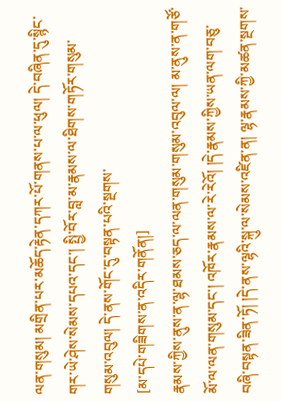ལན་གསུམ། མགྲིན་པར་མཆོད་རྟེན་དཀར་པོ་གནས་པ་ལ་ཕུལ། དེ་བཞིན་དུ་སྙིང་གར་ཡེ་ཤེས་སེམས་དཔའ་དང་། སྤྱི་བོར་བླ་མ་རྣམས་ལ་ཐིགས་གཏོར་གསུམ་གསུམ་འབུལ། དེ་ནས་གོང་དུ་བསྟན་པའི་སྔགས་
[མ་དཔེ་གཟིགས་ན་འདིར་གནོན།]
རྣམས་ཀྱིས་ནུས་ན་ལྷ་ཐམས་ཅད་ལ་ལན་གསུམ་གསུམ་འབུལ་ལ། མ་ནུས་ན་གཙོ་མོ་ལ་ལན་གསུམ་དང་། འཁོར་རྣམས་ལ་རེ་རེའོ། །དེ་རྣམས་ཀྱིས་ཡན་ལག་བཅུ་བཞི་བསྟན་ཟིན་ཏོ། །དེ་ནས་ལྷའི་སྐུ་ལ་སེམས་འཛིན་ན། ལྷ་རྣམས་ཀྱི་མཚན་སྔགས་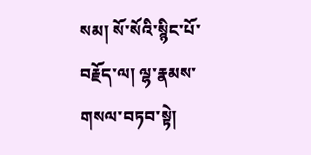སམ། སོ་སོའི་སྙིང་པོ་བརྗོད་ལ། ལྷ་རྣམས་གསལ་བཏབ་སྟེ།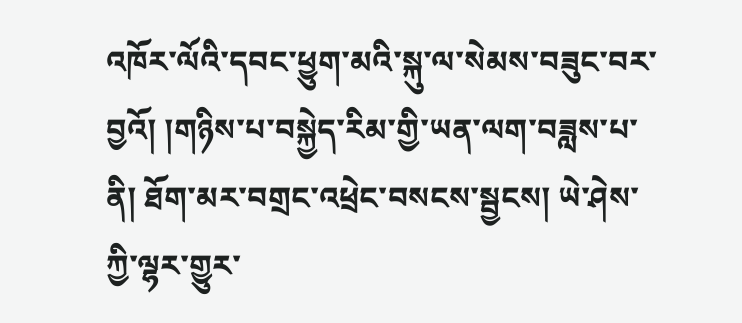འཁོར་ལོའི་དབང་ཕྱུག་མའི་སྐུ་ལ་སེམས་བཟུང་བར་བྱའོ། །གཉིས་པ་བསྐྱེད་རིམ་གྱི་ཡན་ལག་བཟླས་པ་ནི། ཐོག་མར་བགྲང་འཕྲེང་བསངས་སྦྱངས། ཡེ་ཤེས་ཀྱི་ལྷར་གྱུར་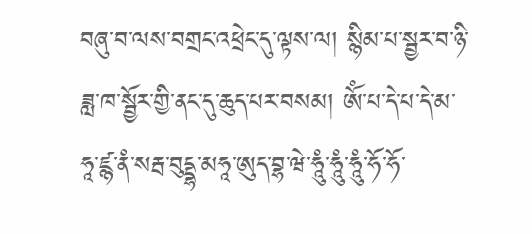བཞུ་བ་ལས་བགྲང་འཕྲེང་དུ་ལྟས་ལ། སྙིམ་པ་སྦྱར་བ་ཉི་ཟླ་ཁ་སྦྱོར་གྱི་ནང་དུ་ཆུད་པར་བསམ། ཨོཾ་པ་དེ་པ་དེ་མ་ཧཱ་ཛྙ་ནཾ་སརྦ་བུདྡྷ་མཧཱ་ཨུད་བྷ་ཝེ་ཧཱུཾ་ཧཱུཾ་ཧཱུཾ་ཧོ་ཧོ་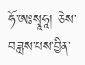ཧོ་ཨཿསྭཱཧཱ། ཅེས་བཟླས་པས་བྱིན་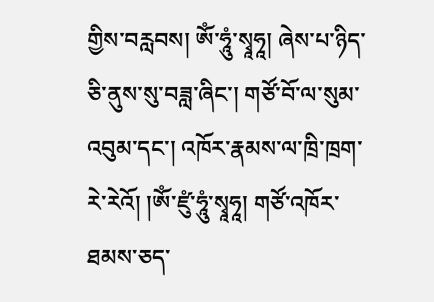གྱིས་བརླབས། ཨོཾ་ཧཱུཾ་སྭཱཧཱ། ཞེས་པ་ཉིད་ཅི་ནུས་སུ་བཟླ་ཞིང་། གཙོ་བོ་ལ་སུམ་འབུམ་དང་། འཁོར་རྣམས་ལ་ཁྲི་ཁྲག་རེ་རེའོ། །ཨོཾ་ཛུཾ་ཧཱུཾ་སྭཱཧཱ། གཙོ་འཁོར་ཐམས་ཅད་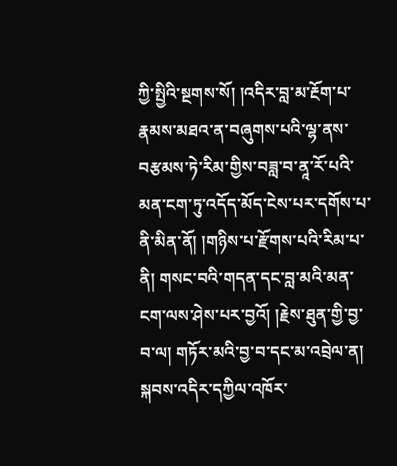ཀྱི་སྤྱིའི་སྔགས་སོ། །འདིར་བླ་མ་རྔོག་པ་རྣམས་མཐའ་ན་བཞུགས་པའི་ལྷ་ནས་བརྩམས་ཏེ་རིམ་གྱིས་བཟླ་བ་ནཱ་རོ་པའི་མན་ངག་ཏུ་འདོད་མོད་ངེས་པར་དགོས་པ་ནི་མིན་ནོ། །གཉིས་པ་རྫོགས་པའི་རིམ་པ་ནི། གསང་བའི་གདན་དང་བླ་མའི་མན་ངག་ལས་ཤེས་པར་བྱའོ། །རྗེས་ཐུན་གྱི་བྱ་བ་ལ། གཏོར་མའི་བྱ་བ་དང་མ་འབྲེལ་ན། སྐབས་འདིར་དཀྱིལ་འཁོར་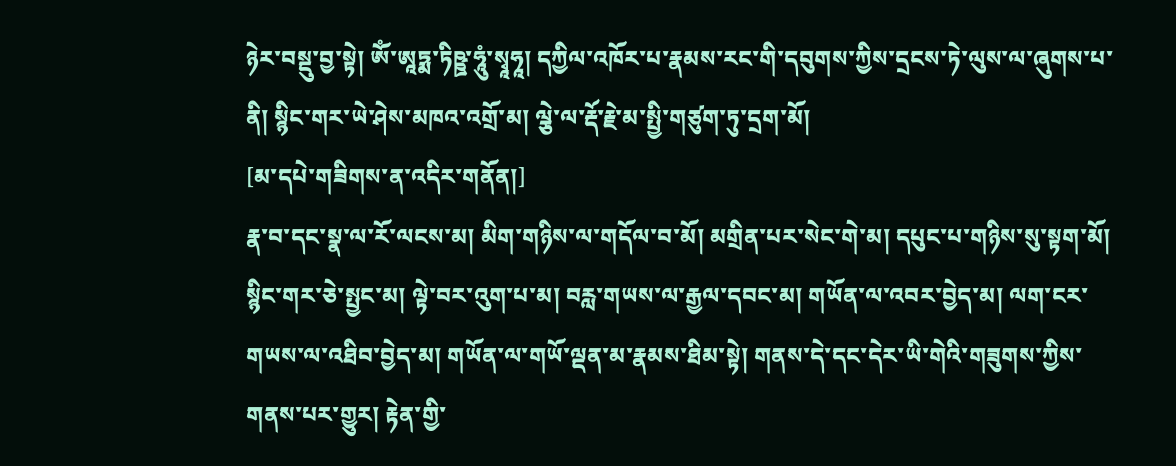ཉེར་བསྡུ་བྱ་སྟེ། ཨོཾ་ཨཱཏྨ་ཏིཥྛ་ཧཱུཾ་སྭཱཧཱ། དཀྱིལ་འཁོར་པ་རྣམས་རང་གི་དབུགས་ཀྱིས་དྲངས་ཏེ་ལུས་ལ་ཞུགས་པ་ནི། སྙིང་གར་ཡེ་ཤེས་མཁའ་འགྲོ་མ། ལྕེ་ལ་རྡོ་རྗེ་མ་སྤྱི་གཙུག་ཏུ་དྲག་མོ།
[མ་དཔེ་གཟིགས་ན་འདིར་གནོན།]
རྣ་བ་དང་སྣ་ལ་རོ་ལངས་མ། མིག་གཉིས་ལ་གདོལ་བ་མོ། མགྲིན་པར་སེང་གེ་མ། དཔུང་པ་གཉིས་སུ་སྟག་མོ། སྙིང་གར་ཅེ་སྤྱང་མ། ལྟེ་བར་འུག་པ་མ། བརླ་གཡས་ལ་རྒྱལ་དབང་མ། གཡོན་ལ་འབར་བྱེད་མ། ལག་ངར་གཡས་ལ་འཐིབ་བྱེད་མ། གཡོན་ལ་གཡོ་ལྡན་མ་རྣམས་ཐིམ་སྟེ། གནས་དེ་དང་དེར་ཡི་གེའི་གཟུགས་ཀྱིས་གནས་པར་གྱུར། རྟེན་གྱི་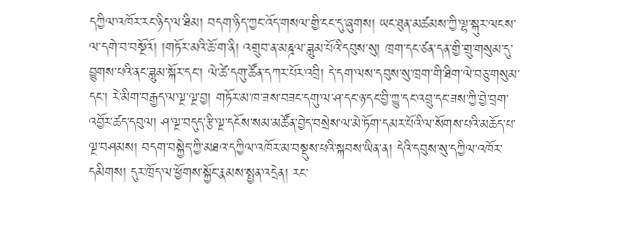དཀྱིལ་འཁོར་རང་ཉིད་ལ་ཐིམ། བདག་ཉིད་ཀྱང་འོད་གསལ་གྱི་ངང་དུ་ཞུགས། ཡང་ཐུན་མཚམས་ཀྱི་ལྷ་སྐུར་ལངས་ལ་དགེ་བ་བསྔོའོ། །གཏོར་མའི་ཆོ་ག་ནི། འགྲུབ་ན་མཎྜལ་ཟླུམ་པོའི་དབུས་སུ། ཁྲག་དང་ཙན་དན་གྱི་གྲུ་གསུམ་དུ་བྱུགས་པའི་ནང་ཟླུམ་སྐོར་དང་། ལེ་ཚེ་དགུ་ཚོན་དཀར་པོར་འབྲི། དེ་དག་ལས་དབུས་སུ་ཁྲག་གི་ཐིག་ལེ་བཅུ་གསུམ་དང་། རེ་མིག་བརྒྱད་ལ་ལྔ་ལྔ་བྱ། གཏོར་མ་ཁ་ཟས་བཟང་དགུ་ལ་ཤ་དང་ཉ་དང་བྱི་ཀྱུ་དང་འབྲུ་དང་ཟས་ཀྱི་བྱེ་བྲག་འབྱོར་ཚད་དབུལ། ཤ་ལྔ་བདུད་རྩི་ལྔ་དངོས་སམ་མཚོན་བྱེད་བསྲེས་ལ་མེ་ཏོག་དམར་པོའི་ལ་སོགས་པའི་མཆོད་པ་ལྔ་བཤམས། བདག་བསྐྱེད་ཀྱི་མཐའ་དཀྱིལ་འཁོར་མ་བསྡུས་པའི་སྐབས་ཡིན་ན། དེའི་དབུས་སུ་དཀྱིལ་འཁོར་དམིགས། དུར་ཁྲོད་ལ་ཕྱོགས་སྐྱོང་རྣམས་སྤྱན་འདྲེན། རང་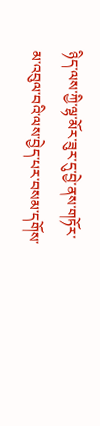ཉིད་ལས་ཀྱི་ལྷ་མོར་ཟུར་དུ་བྱེ་ནས་གཏོར་མ་འབུལ་བའི་ལས་བྱེད་པར་བསམ་དགོས་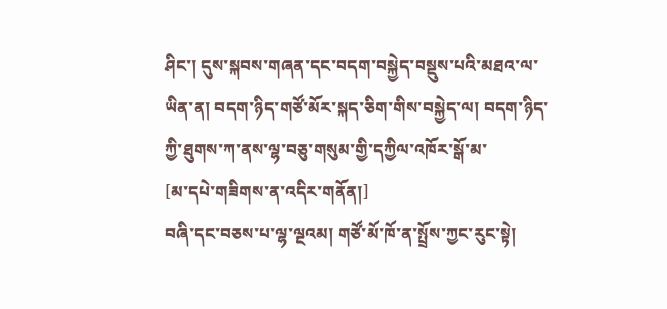ཤིང་། དུས་སྐབས་གཞན་དང་བདག་བསྐྱེད་བསྡུས་པའི་མཐའ་ལ་ཡིན་ན། བདག་ཉིད་གཙོ་མོར་སྐད་ཅིག་གིས་བསྐྱེད་ལ། བདག་ཉིད་ཀྱི་ཐུགས་ཀ་ནས་ལྷ་བཅུ་གསུམ་གྱི་དཀྱིལ་འཁོར་སྒོ་མ་
[མ་དཔེ་གཟིགས་ན་འདིར་གནོན།]
བཞི་དང་བཅས་པ་ལྷ་ལྔའམ། གཙོ་མོ་ཁོ་ན་སྤྲོས་ཀྱང་རུང་སྟེ།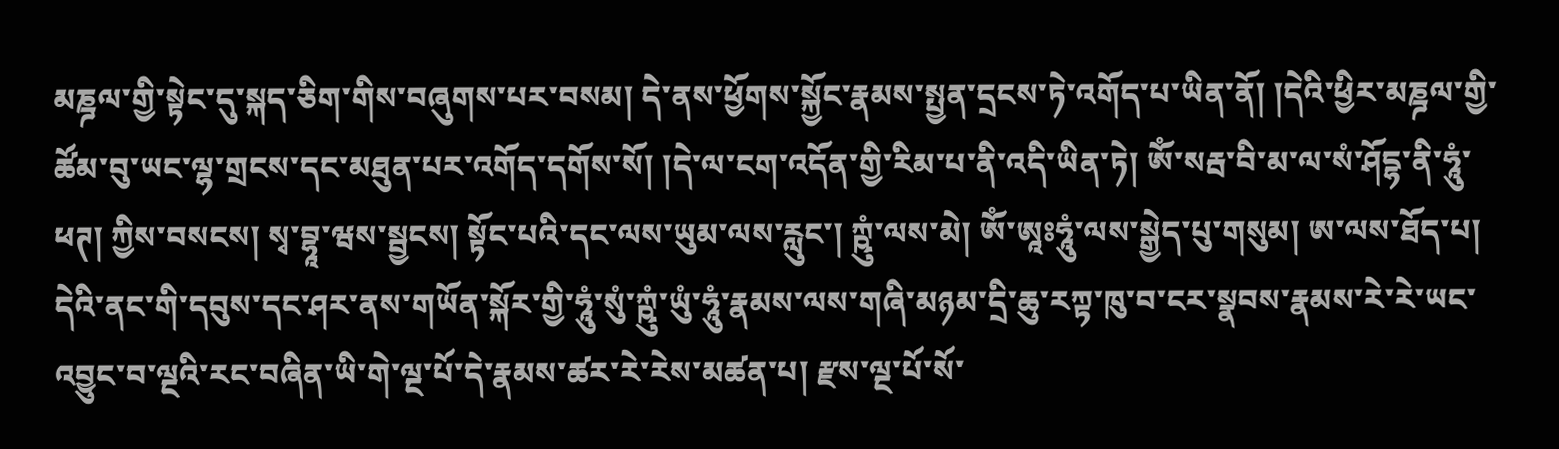མཎྜལ་གྱི་སྟེང་དུ་སྐད་ཅིག་གིས་བཞུགས་པར་བསམ། དེ་ནས་ཕྱོགས་སྐྱོང་རྣམས་སྤྱན་དྲངས་ཏེ་འགོད་པ་ཡིན་ནོ། །དེའི་ཕྱིར་མཎྜལ་གྱི་ཚོམ་བུ་ཡང་ལྷ་གྲངས་དང་མཐུན་པར་འགོད་དགོས་སོ། །དེ་ལ་ངག་འདོན་གྱི་རིམ་པ་ནི་འདི་ཡིན་ཏེ། ཨོཾ་སརྦ་བི་མ་ལ་སཾ་ཤོདྷ་ནི་ཧཱུཾ་ཕཊ། ཀྱིས་བསངས། སྭ་བྷཱ་ཝས་སྦྱངས། སྟོང་པའི་དང་ལས་ཡུམ་ལས་རླུང་། ཀྵུཾ་ལས་མེ། ཨོཾ་ཨཱཿཧཱུཾ་ལས་སྒྱེད་པུ་གསུམ། ཨ་ལས་ཐོད་པ། དེའི་ནང་གི་དབུས་དང་ཤར་ནས་གཡོན་སྐོར་གྱི་ཧཱུཾ་སུཾ་ཀྵུཾ་ཡུཾ་ཧཱུཾ་རྣམས་ལས་གཞི་མཉམ་དྲི་ཆུ་རཀྟ་ཁུ་བ་ངར་སྣབས་རྣམས་རེ་རེ་ཡང་འབྱུང་བ་ལྔའི་རང་བཞིན་ཡི་གེ་ལྔ་པོ་དེ་རྣམས་ཚར་རེ་རེས་མཚན་པ། རྫས་ལྔ་པོ་སོ་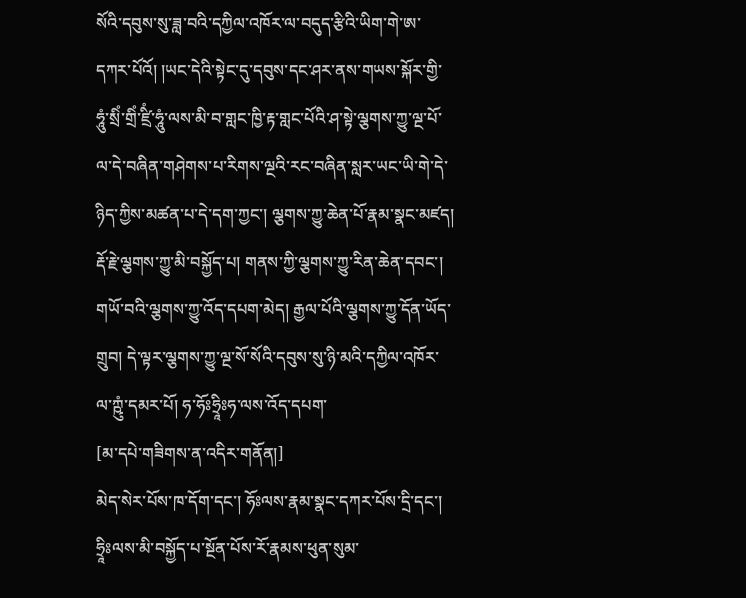སོའི་དབུས་སུ་ཟླ་བའི་དཀྱིལ་འཁོར་ལ་བདུད་རྩིའི་ཡིག་གེ་ཨ་དཀར་པོའོ། །ཡང་དེའི་སྟེང་དུ་དབུས་དང་ཤར་ནས་གཡས་སྐོར་གྱི་ཧཱུཾ་སྲིཾ་གྲིཾ་ཛྲིཾ་ཧཱུཾ་ལས་མི་བ་གླང་ཁྱི་རྟ་གླང་པོའི་ཤ་སྟེ་ལྕགས་ཀྱུ་ལྔ་པོ་ལ་དེ་བཞིན་གཤེགས་པ་རིགས་ལྔའི་རང་བཞིན་སླར་ཡང་ཡི་གེ་དེ་ཉིད་ཀྱིས་མཚན་པ་དེ་དག་ཀྱང་། ལྕགས་ཀྱུ་ཆེན་པོ་རྣམ་སྣང་མཛད། རྡོ་རྗེ་ལྕགས་ཀྱུ་མི་བསྐྱོད་པ། གནས་ཀྱི་ལྕགས་ཀྱུ་རིན་ཆེན་དབང་། གཡོ་བའི་ལྕགས་ཀྱུ་འོད་དཔག་མེད། རྒྱལ་པོའི་ལྕགས་ཀྱུ་དོན་ཡོད་གྲུབ། དེ་ལྟར་ལྕགས་ཀྱུ་ལྔ་སོ་སོའི་དབུས་སུ་ཉི་མའི་དཀྱིལ་འཁོར་ལ་ཀྵུཾ་དམར་པོ། ཧ་ཧོཿཧྲཱིཿཧ་ལས་འོད་དཔག་
[མ་དཔེ་གཟིགས་ན་འདིར་གནོན།]
མེད་སེར་པོས་ཁ་དོག་དང་། ཧོཿལས་རྣམ་སྣང་དཀར་པོས་དྲི་དང་། ཧྲཱིཿལས་མི་བསྐྱོད་པ་སྔོན་པོས་རོ་རྣམས་ཕུན་སུམ་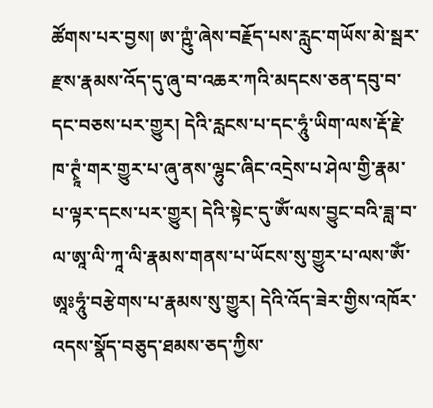ཚོགས་པར་བྱས། ཨ་ཀྵུཾ་ཞེས་བརྗོད་པས་རླུང་གཡོས་མེ་སྦར་རྫས་རྣམས་འོད་དུ་ཞུ་བ་འཆར་ཀའི་མདངས་ཅན་དབུ་བ་དང་བཅས་པར་གྱུར། དེའི་རླངས་པ་དང་ཧཱུཾ་ཡིག་ལས་རྡོ་རྗེ་ཁ་ཊྭཱཾ་གར་གྱུར་པ་ཞུ་ནས་ལྷུང་ཞིང་འདྲེས་པ་ཤེལ་གྱི་རྣམ་པ་ལྟར་དངས་པར་གྱུར། དེའི་སྟེང་དུ་ཨོཾ་ལས་བྱུང་བའི་ཟླ་བ་ལ་ཨཱ་ལི་ཀཱ་ལི་རྣམས་གནས་པ་ཡོངས་སུ་གྱུར་པ་ལས་ཨོཾ་ཨཱཿཧཱུཾ་བརྩེགས་པ་རྣམས་སུ་གྱུར། དེའི་འོད་ཟེར་གྱིས་འཁོར་འདས་སྣོད་བཅུད་ཐམས་ཅད་ཀྱིས་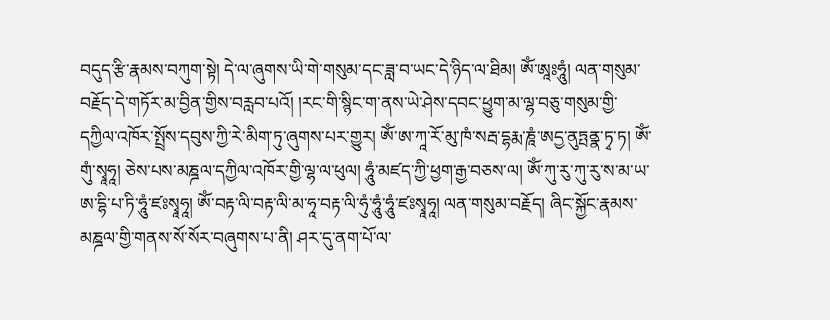བདུད་རྩི་རྣམས་བཀུག་སྟེ། དེ་ལ་ཞུགས་ཡི་གེ་གསུམ་དང་ཟླ་བ་ཡང་དེ་ཉིད་ལ་ཐིམ། ཨོཾ་ཨཱཿཧཱུཾ། ལན་གསུམ་བརྗོད་དེ་གཏོར་མ་བྱིན་གྱིས་བརླབ་པའོ། །རང་གི་སྙིང་ག་ནས་ཡེ་ཤེས་དབང་ཕྱུག་མ་ལྷ་བཅུ་གསུམ་གྱི་དཀྱིལ་འཁོར་སྤྲོས་དབུས་ཀྱི་རེ་མིག་ཏུ་ཞུགས་པར་གྱུར། ཨོཾ་ཨ་ཀཱ་རོ་མུ་ཁཾ་སརྦ་དྷརྨ་ཎཱཾ་ཨདྱ་ནུཏྤནྣ་ཏྭ་ཏ། ཨོཾ་གུཾ་སྭཱཧཱ། ཅེས་པས་མཎྜལ་དཀྱིལ་འཁོར་གྱི་ལྷ་ལ་ཕུལ། ཧཱུཾ་མཛད་ཀྱི་ཕྱག་རྒྱ་བཅས་ལ། ཨོཾ་ཀུ་རུ་ཀུ་རུ་ས་མ་ཡ་ཨ་དྷི་པ་ཏི་ཧཱུཾ་ཛཿསྭཱཧཱ། ཨོཾ་བརྟ་ལི་བརྟ་ལི་མ་ཧཱ་བརྟ་ལི་ཧུཾ་ཧཱུཾ་ཧཱུཾ་ཛཿསྭཱཧཱ། ལན་གསུམ་བརྗོད། ཞིང་སྐྱོང་རྣམས་མཎྜལ་གྱི་གནས་སོ་སོར་བཞུགས་པ་ནི། ཤར་དུ་ནག་པོ་ལ་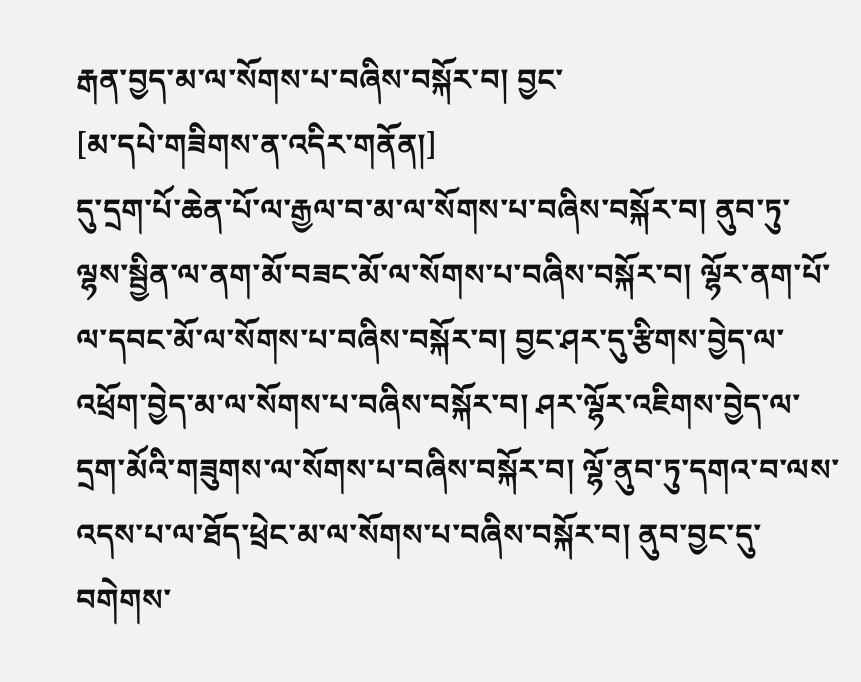རྒན་བྱད་མ་ལ་སོགས་པ་བཞིས་བསྐོར་བ། བྱང་
[མ་དཔེ་གཟིགས་ན་འདིར་གནོན།]
དུ་དྲག་པོ་ཆེན་པོ་ལ་རྒྱལ་བ་མ་ལ་སོགས་པ་བཞིས་བསྐོར་བ། ནུབ་ཏུ་ལྷས་སྦྱིན་ལ་ནག་མོ་བཟང་མོ་ལ་སོགས་པ་བཞིས་བསྐོར་བ། ལྷོར་ནག་པོ་ལ་དབང་མོ་ལ་སོགས་པ་བཞིས་བསྐོར་བ། བྱང་ཤར་དུ་རྩིགས་བྱེད་ལ་འཕྲོག་བྱེད་མ་ལ་སོགས་པ་བཞིས་བསྐོར་བ། ཤར་ལྷོར་འཇིགས་བྱེད་ལ་དྲག་མོའི་གཟུགས་ལ་སོགས་པ་བཞིས་བསྐོར་བ། ལྷོ་ནུབ་ཏུ་དགའ་བ་ལས་འདས་པ་ལ་ཐོད་ཕྲེང་མ་ལ་སོགས་པ་བཞིས་བསྐོར་བ། ནུབ་བྱང་དུ་བགེགས་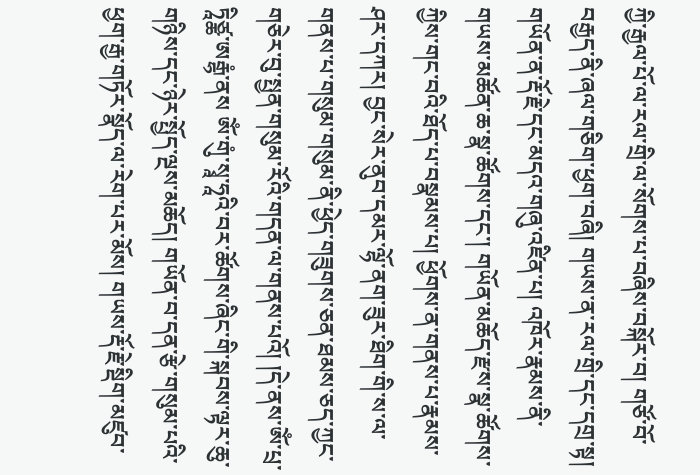ཀྱི་རྒྱལ་པོ་ལ་རལ་གྲི་ལ་སོགས་པ་བཞིས་བསྐོར་བ། གཙོ་བོ་བརྒྱད་ནི་ཞལ་གཅིག་ཕྱག་བཞི། གཡས་ན་རལ་གྲི་དང་དགྲ་སྟ། གཡོན་ན་རྡོ་རྗེ་དང་མདའ་གཞུ་འཛིན་པ། འཁོར་རྣམས་ནི་གཡས་མཚོན་ཆ་སྣ་ཚོགས་དང་། གཡོན་མཆོད་རྫས་སྣ་ཚོགས་ཀྱིས་གང་བའི་ཐོད་པ་བསྣམས་པ། ཕྱོགས་ན་གནས་པ་རྣམས་ཤར་དཀར། བྱང་སེར་ནུབ་དམར་ལྷོ་ནག་ཟུར་ཐིག་གི་ས་ལ་གནས་པ་གསུམ་གསུམ་ནི་ཕྱེད་གཟུགས་ཅན་ཐམས་ཅད་ཀྱང་གཅེར་བུ་སྤྱན་གསུམ་རོའི་གདན་ལ་གནས་པའོ། །དེ་ནས་ཨོཾ་པྲ་ཏཱིཙྪ་ཨརྒྷཾ་ནས ཨོཾ་གུཾ་སྭཱ་ཧཱའི་བར་ཚོགས་ཞིང་གི་སྐབས་ལྟར་ཆུ་གཉིས་དང་ཉེར་སྤྱོད་ལྔས་མཆོད། གཡོན་བ་དན་རྩེ་གསུམ་པའི་ཕྱག་རྒྱ་གཏོར་སྣོད་ལ་རེག་པར་མོས། གཡས་རྡོ་རྗེ་སྡིག་མཛུབ་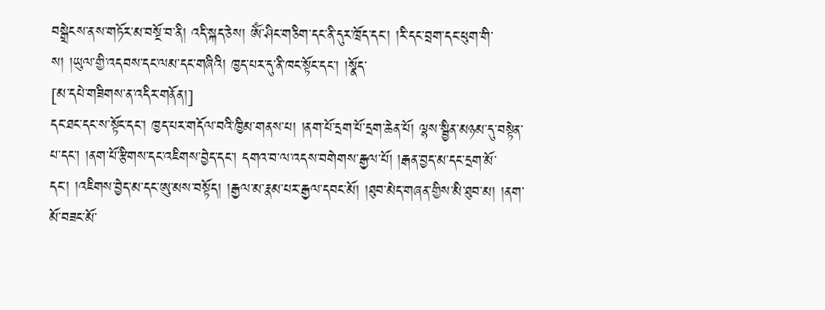བསྒྲེངས་ནས་གཏོར་མ་བསྔོ་བ་ནི། འདི་སྐད་ཅེས། ཨོཾ་ཤིང་གཅིག་དང་ནི་དུར་ཁྲོད་དང་། །རི་དང་བྲག་དང་ཕུག་གི་ས། །ཡུལ་གྱི་འདབས་དང་ལམ་དང་གཞིའི། ཁྱད་པར་དུ་ནི་ཁང་སྟོང་དང་། །སྣོད་
[མ་དཔེ་གཟིགས་ན་འདིར་གནོན།]
དང་ཐང་དང་ས་སྟོང་དང་། ཁྱད་པར་གདོལ་བའི་ཁྱིམ་གནས་པ། །ནག་པོ་དྲག་པོ་དྲག་ཆེན་པོ། ལྷས་སྦྱིན་མཉམ་དུ་བསྟེན་པ་དང་། །ནག་པོ་རྩིགས་དང་འཇིགས་བྱེད་དང་། དགའ་བ་ལ་འདས་བགེགས་རྒྱལ་པོ། །རྒན་བྱད་མ་དང་དྲག་མོ་དང་། །འཇིགས་བྱེད་མ་དང་ཨུ་མས་བསྟོད། །རྒྱལ་མ་རྣམ་པར་རྒྱལ་དབང་མོ། །ཐུབ་མེད་གཞན་གྱིས་མི་ཐུབ་མ། །ནག་མོ་བཟང་མོ་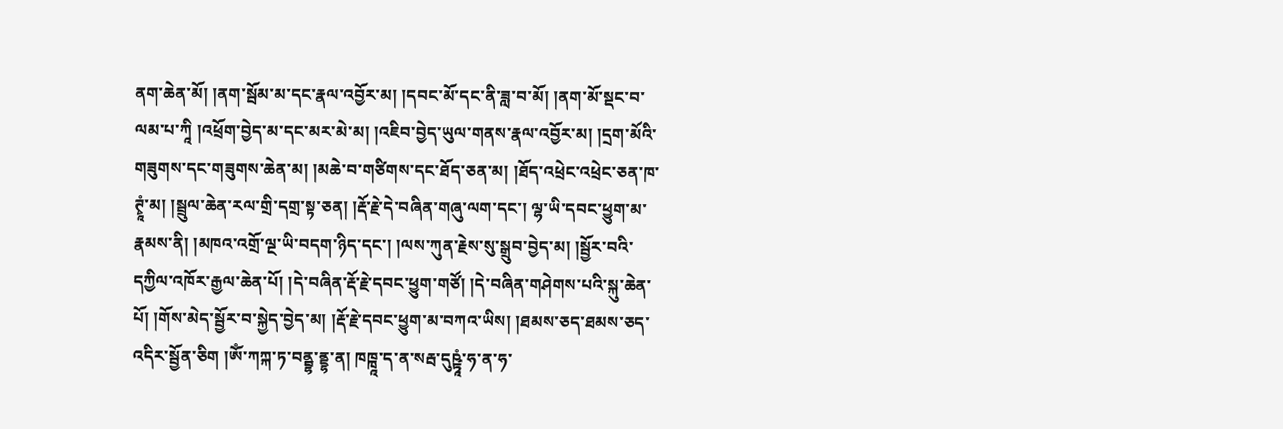ནག་ཆེན་མོ། །ནག་སྦོམ་མ་དང་རྣལ་འབྱོར་མ། །དབང་མོ་དང་ནི་ཟླ་བ་མོ། །ནག་མོ་སྡང་བ་ལམ་པ་ཀཱི །འཕྲོག་བྱེད་མ་དང་མར་མེ་མ། །འཇིབ་བྱེད་ཡུལ་གནས་རྣལ་འབྱོར་མ། །དྲག་མོའི་གཟུགས་དང་གཟུགས་ཆེན་མ། །མཆེ་བ་གཙིགས་དང་ཐོད་ཅན་མ། །ཐོད་འཕྲེང་འཕྲེང་ཅན་ཁ་ཊྭཱཾ་མ། །སྦྲུལ་ཆེན་རལ་གྲི་དགྲ་སྟ་ཅན། །རྡོ་རྗེ་དེ་བཞིན་གཞུ་ལག་དང་། ལྷ་ཡི་དབང་ཕྱུག་མ་རྣམས་ནི། །མཁའ་འགྲོ་ལྔ་ཡི་བདག་ཉིད་དང་། །ལས་ཀུན་རྗེས་སུ་སྒྲུབ་བྱེད་མ། །སྦྱོར་བའི་དཀྱིལ་འཁོར་རྒྱལ་ཆེན་པོ། །དེ་བཞིན་རྡོ་རྗེ་དབང་ཕྱུག་གཙོ། །དེ་བཞིན་གཤེགས་པའི་སྐུ་ཆེན་པོ། །གོས་མེད་སྦྱོར་བ་སྐྱེད་བྱེད་མ། །རྡོ་རྗེ་དབང་ཕྱུག་མ་བཀའ་ཡིས། །ཐམས་ཅད་ཐམས་ཅད་འདིར་སྦྱོན་ཅིག །ཨོཾ་ཀཀྐ་ཏ་བནྦྷ་ནྡྷ་ན། ཁཁྑཱ་ད་ན་སརྦ་དུཥྟཱཾ་ཧ་ན་ཧ་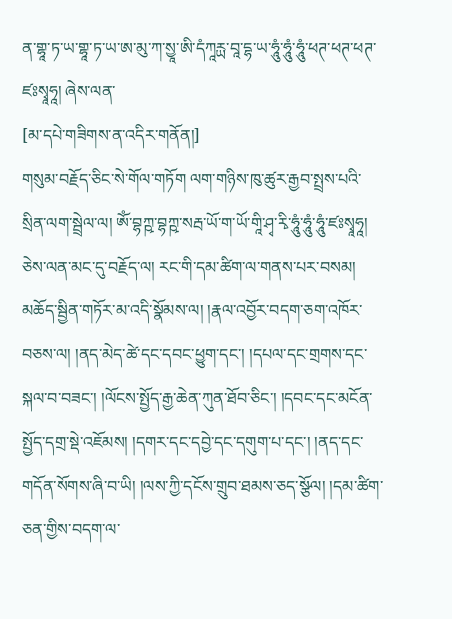ན་གྷཱ་ཏ་ཡ་གྷཱ་ཏ་ཡ་ཨ་མུ་ཀ་སྱཱ་ཨི་དཾཀཱརྻ་བཱ་དྷ་ཡ་ཧཱུཾ་ཧཱུཾ་ཧཱུཾ་ཕཊ་ཕཊ་ཕཊ་ཛཿསྭཱཧཱ། ཞེས་ལན་
[མ་དཔེ་གཟིགས་ན་འདིར་གནོན།]
གསུམ་བརྗོད་ཅིང་སེ་གོལ་གཏོག ལག་གཉིས་ཁུ་ཚུར་རྒྱབ་སྤྲས་པའི་སྲིན་ལག་སྦྲེལ་ལ། ཨོཾ་བྷཀྵ་བྷཀྵ་སརྦ་ཡོ་ག་ཡོ་གཱི་ཤྭ་རྭི་ཧཱུཾ་ཧཱུཾ་ཧཱུཾ་ཛཿསྭཱཧཱ། ཅེས་ལན་མང་དུ་བརྗོད་ལ། རང་གི་དམ་ཚིག་ལ་གནས་པར་བསམ། མཆོད་སྦྱིན་གཏོར་མ་འདི་སྣོམས་ལ། །རྣལ་འབྱོར་བདག་ཅག་འཁོར་བཅས་ལ། །ནད་མེད་ཚེ་དང་དབང་ཕྱུག་དང་། །དཔལ་དང་གྲགས་དང་སྐལ་བ་བཟང་། །ལོངས་སྤྱོད་རྒྱ་ཆེན་ཀུན་ཐོབ་ཅིང་། །དབང་དང་མངོན་སྤྱོད་དགྲ་སྡེ་འཇོམས། །དགར་དང་དབྱེ་དང་དགུག་པ་དང་། །ནད་དང་གདོན་སོགས་ཞི་བ་ཡི། །ལས་ཀྱི་དངོས་གྲུབ་ཐམས་ཅད་སྩོལ། །དམ་ཚིག་ཅན་གྱིས་བདག་ལ་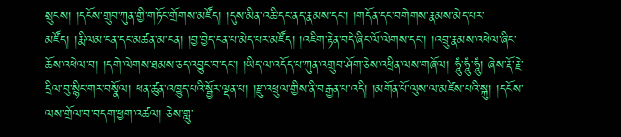སྲུངས། །དངོས་གྲུབ་ཀུན་གྱི་གཏོང་གྲོགས་མཛོད། །དུས་མིན་འཆི་དང་ནད་རྣམས་དང་། །གདོན་དང་བགེགས་རྣམས་མེད་པར་མཛོད། །རྨི་ལམ་ངན་དང་མཚན་མ་ངན། །བྱ་བྱེད་ངན་པ་མེད་པར་མཛོད། །འཇིག་རྟེན་བདེ་ཞིང་ལོ་ལེགས་དང་། །འབྲུ་རྣམས་འཕེལ་ཞིང་ཆོས་འཕེལ་བ། །དགེ་ལེགས་ཐམས་ཅད་འབྱུང་བ་དང་། །ཡིད་ལ་འདོད་པ་ཀུན་འགྲུབ་ཤོག་ཅེས་འཕྲིན་ལས་གཞོལ། ཧཱུཾ་ཧཱུཾ་ཧཱུཾ། ཞེས་རྡོ་རྗེ་དྲིལ་བུ་སྙིང་གར་བསྣོལ། ཕན་ཚུན་འཁྱུད་པའི་སྦྱོར་ལྡན་པ། །རྫུ་འཕྲུལ་གྱིས་ནི་བརྒྱན་པ་འདི། །མགོན་པོ་ལུས་ལ་མཛེས་པའི་སྐུ། །དངོས་ལས་གྲོལ་བ་བདག་ཕྱག་འཚལ། ཅེས་གླུ་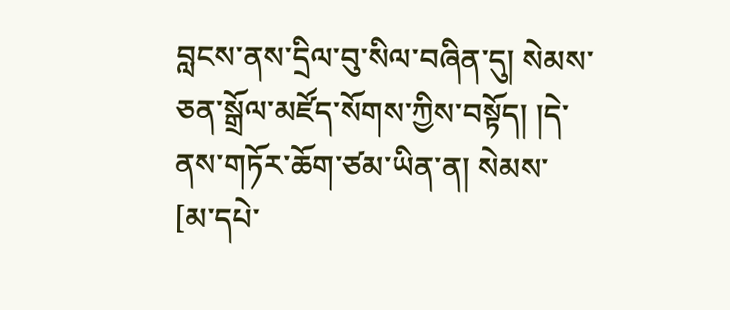བླངས་ནས་དྲིལ་བུ་སིལ་བཞིན་དུ། སེམས་ཅན་སྒྲོལ་མཛོད་སོགས་ཀྱིས་བསྟོད། །དེ་ནས་གཏོར་ཆོག་ཙམ་ཡིན་ན། སེམས་
[མ་དཔེ་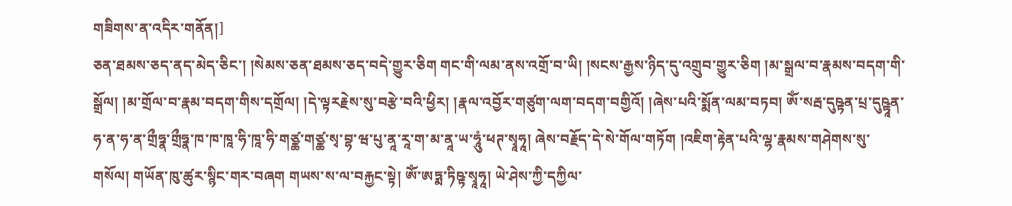གཟིགས་ན་འདིར་གནོན།]
ཅན་ཐམས་ཅད་ནད་མེད་ཅིང་། །སེམས་ཅན་ཐམས་ཅད་བདེ་གྱུར་ཅིག གང་གི་ལམ་ནས་འགྲོ་བ་ཡི། །སངས་རྒྱས་ཉིད་དུ་འགྲུབ་གྱུར་ཅིག །མ་སྒྲལ་བ་རྣམས་བདག་གི་སྒྲོལ། །མ་གྲོལ་བ་རྣམ་བདག་གིས་དགྲོལ། །དེ་ལྟརརྗེས་སུ་བརྩེ་བའི་ཕྱིར། །རྣལ་འབྱོར་གཙུག་ལག་བདག་བགྱིའོ། །ཞེས་པའི་སྨོན་ལམ་བཏབ། ཨོཾ་སརྦ་དུཥྟན་པྲ་དུཥྟཱན་ཧ་ན་ཧ་ན་གྲྀཧྣ་གྲྀཧྣ་ཁ་ཁ་ཁཱ་ཧི་ཁཱ་ཧི་གཙྪ་གཙྪ་སྭ་བྷ་ཝ་པུ་ནཱ་རཱ་ག་མ་ནཱ་ཡ་ཧཱུཾ་ཕཊ་སྭཱཧཱ། ཞེས་བརྗོད་དེ་སེ་གོལ་གཏོག །འཇིག་རྟེན་པའི་ལྷ་རྣམས་གཤེགས་སུ་གསོལ། གཡོན་ཁུ་ཚུར་སྙིང་གར་བཞག གཡས་ས་ལ་བརྐྱང་སྟེ། ཨོཾ་ཨཏྨ་ཏིཥྟ་སྭཱཧཱ། ཡེ་ཤེས་ཀྱི་དཀྱིལ་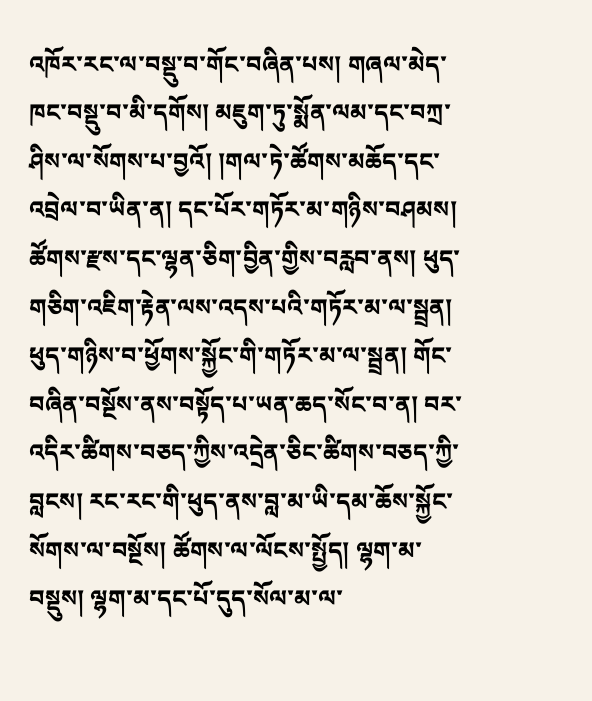འཁོར་རང་ལ་བསྡུ་བ་གོང་བཞིན་པས། གཞལ་མེད་ཁང་བསྡུ་བ་མི་དགོས། མཇུག་ཏུ་སྨོན་ལམ་དང་བཀྲ་ཤིས་ལ་སོགས་པ་བྱའོ། །གལ་ཏེ་ཚོགས་མཆོད་དང་འབྲེལ་བ་ཡིན་ན། དང་པོར་གཏོར་མ་གཉིས་བཤམས། ཚོགས་རྫས་དང་ལྷན་ཅིག་བྱིན་གྱིས་བརླབ་ནས། ཕུད་གཅིག་འཇིག་རྟེན་ལས་འདས་པའི་གཏོར་མ་ལ་སྦྲན། ཕུད་གཉིས་བ་ཕྱོགས་སྐྱོང་གི་གཏོར་མ་ལ་སྦྲན། གོང་བཞིན་བསྔོས་ནས་བསྟོད་པ་ཡན་ཆད་སོང་བ་ན། བར་འདིར་ཚིགས་བཅད་ཀྱིས་འདྲེན་ཅིང་ཚིགས་བཅད་ཀྱི་བླངས། རང་རང་གི་ཕུད་ནས་བླ་མ་ཡི་དམ་ཆོས་སྐྱོང་སོགས་ལ་བསྔོས། ཚོགས་ལ་ལོངས་སྤྱོད། ལྷག་མ་བསྡུས། ལྷག་མ་དང་པོ་དུད་སོལ་མ་ལ་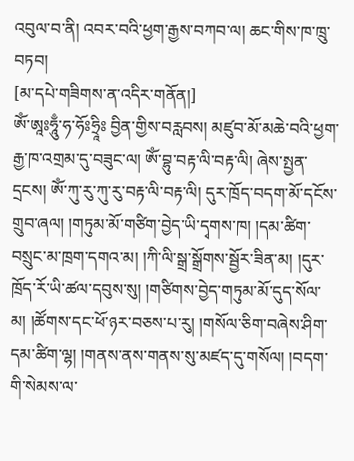འབུལ་བ་ནི། འབར་བའི་ཕྱག་རྒྱས་བཀབ་ལ། ཆང་གིས་ཁ་ཁྲུ་བཏབ།
[མ་དཔེ་གཟིགས་ན་འདིར་གནོན།]
ཨོཾ་ཨཱཿཧཱུྃ་ཧ་ཧོཿཧྲཱིཿ བྱིན་གྱིས་བརླབས། མཛུབ་མོ་མཆེ་བའི་ཕྱག་རྒྱ་ཁ་འགྲམ་དུ་བཟུང་ལ། ཨོཾ་བྷུ་བརྟ་ལི་བརྟ་ལི། ཞེས་སྤྱན་དྲངས། ཨོཾ་ཀུ་རུ་ཀུ་རུ་བརྟ་ལི་བརྟ་ལི། དུར་ཁྲོད་བདག་མོ་དངོས་གྲུབ་ཞལ། །གཏུམ་མོ་གཙིག་བྱེད་ཡི་དྭགས་ཁ། །དམ་ཚིག་བསྲུང་མ་ཁྲག་དགའ་མ། །ཀི་ལི་སྒྲ་སྒྲོགས་སྦྱོར་ཟིན་མ། །དུར་ཁྲོད་རོ་ཡི་ཚལ་དབུས་སུ། །གཙིགས་བྱེད་གཏུམ་མོ་དུད་སོལ་མ། །ཚོགས་དང་ཕོ་ཉར་བཅས་པ་རུ། །གསོལ་ཅིག་བཞེས་ཤིག་དམ་ཚིག་ལྷ། །གནས་ནས་གནས་སུ་མཛད་དུ་གསོལ། །བདག་གི་སེམས་ལ་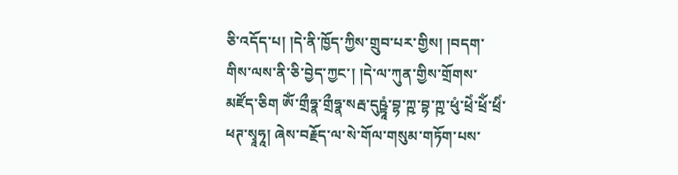ཅི་འདོད་པ། །དེ་ནི་ཁྱོད་ཀྱིས་གྲུབ་པར་གྱིས། །བདག་གིས་ལས་ནི་ཅི་བྱེད་ཀྱང་། །དེ་ལ་ཀུན་གྱིས་གྲོགས་མཛོད་ཅིག ཨོཾ་གྲྀཧྣ་གྲྀཧྣ་སརྦ་དུཥྟཱཾ་བྷ་ཀྵ་བྷ་ཀྵ་ཕུཾ་ཕྲེཾ་ཕྲོཾ་ཕྲིཾ་ཕཊ་སྭཱཧཱ། ཞེས་བརྗོད་ལ་སེ་གོལ་གསུམ་གཏོག་པས་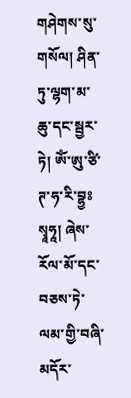གཤེགས་སུ་གསོལ། ཤིན་ཏུ་ལྷག་མ་ཆུ་དང་སྦྱར་ཏེ། ཨོཾ་ཨུ་ཙི་ཊ་ཧ་རི་བྷྱཿསྭཱཧཱ། ཞེས་རོལ་མོ་དང་བཅས་ཏེ་ལམ་གྱི་བཞི་མདོར་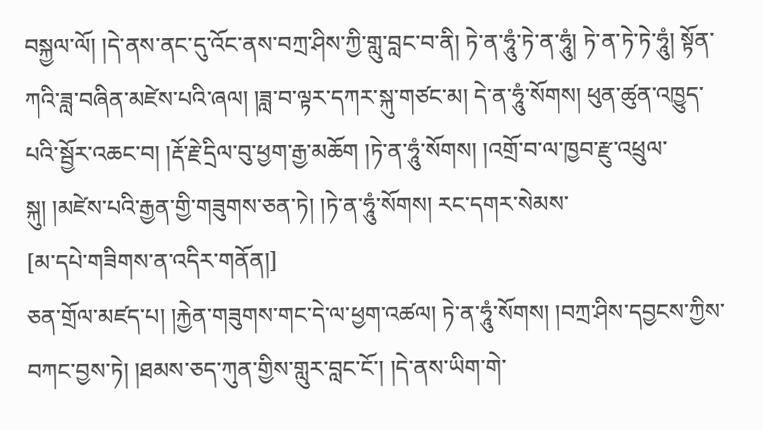བསྐྱལ་ལོ། །དེ་ནས་ནང་དུ་འོང་ནས་བཀྲ་ཤིས་ཀྱི་གླུ་བླང་བ་ནི། ཏེ་ན་ཧཱུཾ་ཏེ་ན་ཧཱུཾ། ཏེ་ན་ཏེ་ཏེ་ཧཱུཾ། སྟོན་ཀའི་ཟླ་བཞིན་མཛེས་པའི་ཞལ། །ཟླ་བ་ལྟར་དཀར་སྐུ་གཙང་མ། དེ་ན་ཧཱུཾ་སོགས། ཕུན་ཚུན་འཁྱུད་པའི་སྦྱོར་འཆང་བ། །རྡོ་རྗེ་དྲིལ་བུ་ཕྱག་རྒྱ་མཆོག །ཏེ་ན་ཧཱུཾ་སོགས། །འགྲོ་བ་ལ་ཁྱབ་རྫུ་འཕྲུལ་སྐུ། །མཛེས་པའི་རྒྱན་གྱི་གཟུགས་ཅན་ཏེ། །ཏེ་ན་ཧཱུཾ་སོགས། རང་དགར་སེམས་
[མ་དཔེ་གཟིགས་ན་འདིར་གནོན།]
ཅན་གྲོལ་མཛད་པ། །རྐྱེན་གཟུགས་གང་དེ་ལ་ཕྱག་འཚལ། ཏེ་ན་ཧཱུཾ་སོགས། །བཀྲ་ཤིས་དབྱངས་ཀྱིས་བཀང་བྱས་ཏེ། །ཐམས་ཅད་ཀུན་གྱིས་གླུར་བླང་ངོ་། །དེ་ནས་ཡིག་གེ་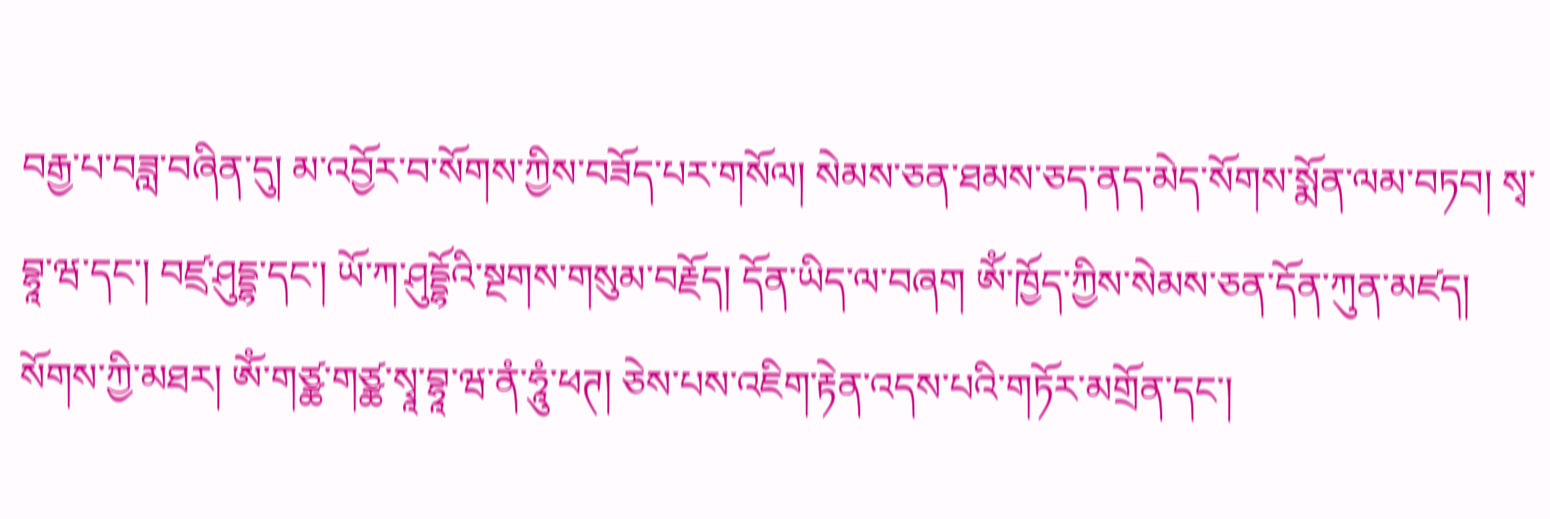བརྒྱ་པ་བཟླ་བཞིན་དུ། མ་འབྱོར་བ་སོགས་ཀྱིས་བཟོད་པར་གསོལ། སེམས་ཅན་ཐམས་ཅད་ནད་མེད་སོགས་སྨོན་ལམ་བཏབ། སྭ་བྷཱ་ཝ་དང་། བཛྲ་ཤུདྡྷ་དང་། ཡོ་ཀ་ཤུདྡྷོའི་སྔགས་གསུམ་བརྗོད། དོན་ཡིད་ལ་བཞག ཨོཾ་ཁྱོད་ཀྱིས་སེམས་ཅན་དོན་ཀུན་མཛད། སོགས་ཀྱི་མཐར། ཨོཾ་གཙྪ་གཙྪ་སྭཱ་བྷཱ་ཝ་ནཾ་ཧཱུཾ་ཕཊ། ཅེས་པས་འཇིག་རྟེན་འདས་པའི་གཏོར་མགྲོན་དང་།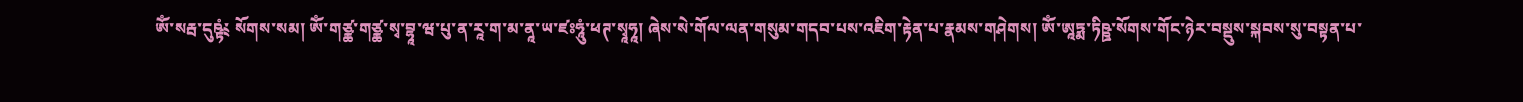ཨོཾ་སརྦ་དུཥྟཾ༴ སོགས་སམ། ཨོཾ་གཙྪ་གཙྪ་སྭ་བྷཱ་ཝ་པུ་ན་རཱ་ག་མ་ནཱ་ཡ་ཛཿཧཱུཾ་ཕཊ་སྭཱཧཱ། ཞེས་སེ་གོལ་ལན་གསུམ་གདབ་པས་འཇིག་རྟེན་པ་རྣམས་གཤེགས། ཨོཾ་ཨཱཏྨ་ཏིཥྛ་སོགས་གོང་ཉེར་བསྡུས་སྐབས་སུ་བསྟན་པ་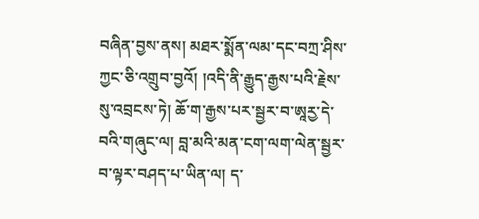བཞིན་བྱས་ནས། མཐར་སྨོན་ལམ་དང་བཀྲ་ཤིས་ཀྱང་ཅི་འགྲུབ་བྱའོ། །འདི་ནི་རྒྱུད་རྒྱས་པའི་རྗེས་སུ་འབྲངས་ཏེ། ཆོ་ག་རྒྱས་པར་སྦྱར་བ་ཨཱཪྱ་དེ་བའི་གཞུང་ལ། བླ་མའི་མན་ངག་ལག་ལེན་སྦྱར་བ་ལྟར་བཤད་པ་ཡིན་ལ། ད་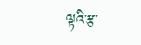ལྟའི་རྩ་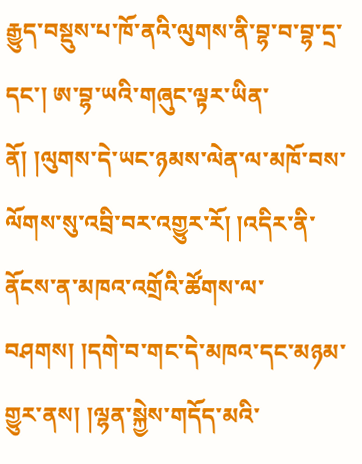རྒྱུད་བསྡུས་པ་ཁོ་ནའི་ལུགས་ནི་བྷ་བ་བྷ་དྲ་དང་། ཨ་བྷ་ཡའི་གཞུང་ལྟར་ཡིན་ནོ། །ལུགས་དེ་ཡང་ཉམས་ལེན་ལ་མཁོ་བས་ལོགས་སུ་འབྲི་བར་འགྱུར་རོ། །འདིར་ནི་ནོངས་ན་མཁའ་འགྲོའི་ཚོགས་ལ་བཤགས། །དགེ་བ་གང་དེ་མཁའ་དང་མཉམ་གྱུར་ནས། །ལྷན་སྐྱེས་གདོད་མའི་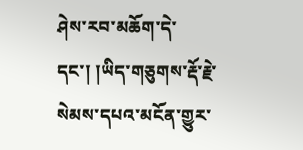ཤེས་རབ་མཆོག་དེ་དང་། །ཡིད་གཅུགས་རྡོ་རྗེ་སེམས་དཔའ་མངོན་གྱུར་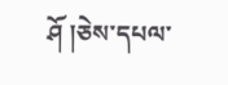ཤོ །ཅེས་དཔལ་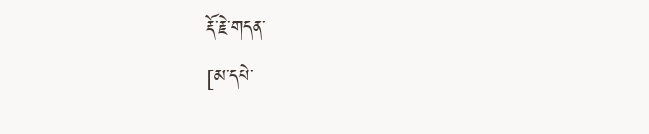རྡོ་རྗེ་གདན་
[མ་དཔེ་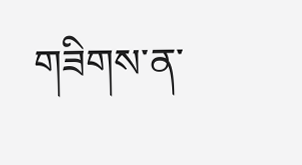གཟིགས་ན་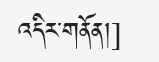འདིར་གནོན།]